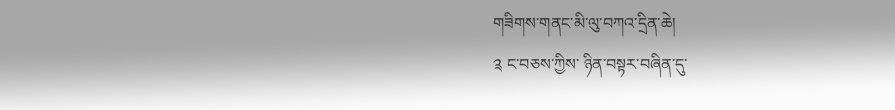གཟིགས་གནང་མི་ལུ་བཀའ་དྲིན་ཆེ།
༉ ང་བཅས་ཀྱིས་ ཉིན་བསྟར་བཞིན་དུ་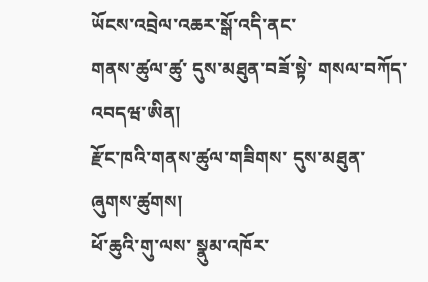ཡོངས་འབྲེལ་འཆར་སྒོ་འདི་ནང་
གནས་ཚུལ་ཚུ་ དུས་མཐུན་བཟོ་སྟེ་ གསལ་བཀོད་འབདཝ་ཨིན།
རྫོང་ཁའི་གནས་ཚུལ་གཟིགས་ དུས་མཐུན་ཞུགས་ཚུགས།
ཕོ་ཆུའི་གུ་ལས་ སྣུམ་འཁོར་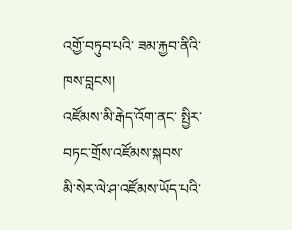འགྱོ་བཏུབ་པའི་ ཟམ་རྐྱབ་ནིའི་ཁས་བླངས།
འཛོམས་མི་རྒེད་འོག་ནང་ སྤྱིར་བཏང་གྲོས་འཛོམས་སྐབས་
མི་སེར་ལེ་ཤ་འཛོམས་ཡོད་པའི་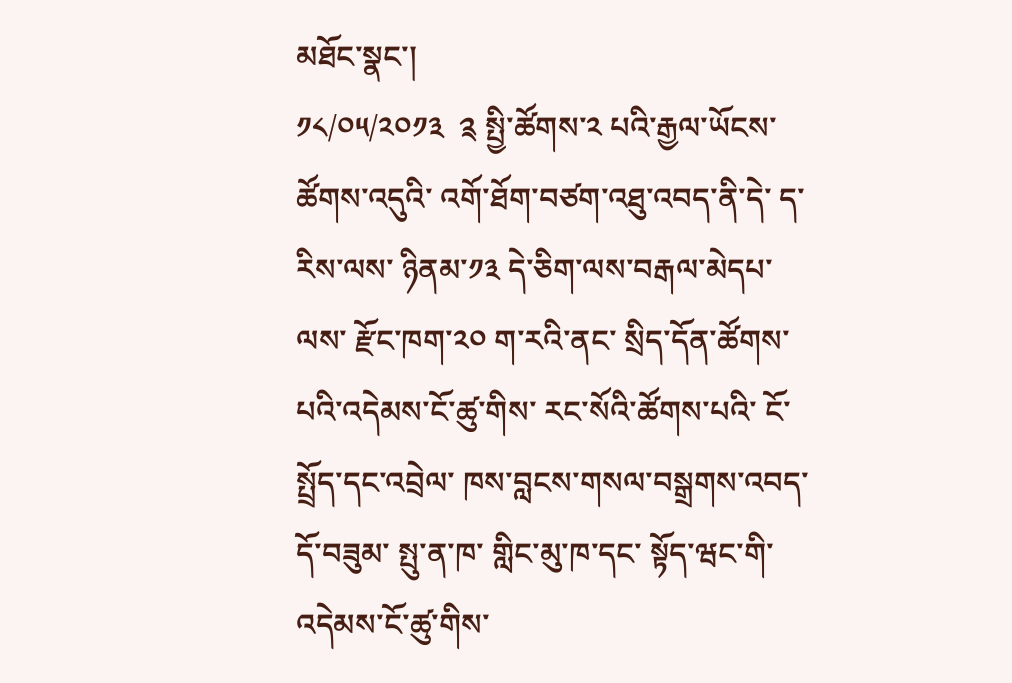མཐོང་སྣང་།
༡༨/༠༥/༢༠༡༣  ༉ སྤྱི་ཚོགས་༢ པའི་རྒྱལ་ཡོངས་ཚོགས་འདུའི་ འགོ་ཐོག་བཙག་འཐུ་འབད་ནི་དེ་ ད་རིས་ལས་ ཉིནམ་༡༣ དེ་ཅིག་ལས་བརྒལ་མེདཔ་ལས་ རྫོང་ཁག་༢༠ ག་རའི་ནང་ སྲིད་དོན་ཚོགས་པའི་འདེམས་ངོ་ཚུ་གིས་ རང་སོའི་ཚོགས་པའི་ ངོ་སྤྲོད་དང་འབྲེལ་ ཁས་བླངས་གསལ་བསྒྲགས་འབད་དོ་བཟུམ་ སྤུ་ན་ཁ་ གླིང་མུ་ཁ་དང་ སྟོད་ཝང་གི་འདེམས་ངོ་ཚུ་གིས་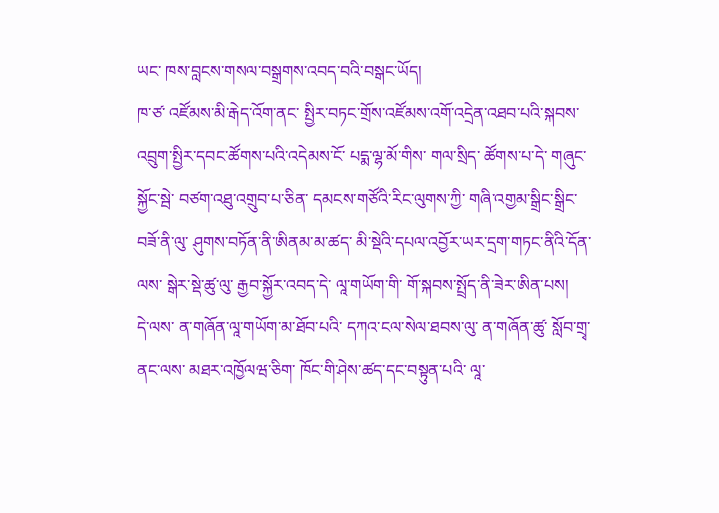ཡང་ ཁས་བླངས་གསལ་བསྒྲགས་འབད་བའི་བསྒང་ཡོད།
ཁ་ཙ་ འཛོམས་མི་རྒེད་འོག་ནང་ སྤྱིར་བཏང་གྲོས་འཛོམས་འགོ་འདྲེན་འཐབ་པའི་སྐབས་ འབྲུག་སྤྱིར་དབང་ཚོགས་པའི་འདེམས་ངོ་ པདྨ་ལྷ་མོ་གིས་ གལ་སྲིད་ ཚོགས་པ་དེ་ གཞུང་སྐྱོང་སྦེ་ བཙག་འཐུ་འགྲུབ་པ་ཅིན་ དམངས་གཙོའི་རིང་ལུགས་ཀྱི་ གཞི་འགྱམ་སྒྲིང་སྒྲིང་བཟོ་ནི་ལུ་ ཤུགས་བཏོན་ནི་ཨིནམ་མ་ཚད་ མི་སྡེའི་དཔལ་འབྱོར་ཡར་དྲག་གཏང་ནིའི་དོན་ལས་ སྒེར་སྡེ་ཚུ་ལུ་ རྒྱབ་སྐྱོར་འབད་དེ་ ལཱ་གཡོག་གི་ གོ་སྐབས་སྤྲོད་ནི་ཟེར་ཨིན་པས།
དེ་ལས་ ན་གཞོན་ལཱ་གཡོག་མ་ཐོབ་པའི་ དཀའ་ངལ་སེལ་ཐབས་ལུ་ ན་གཞོན་ཚུ་ སློབ་གྲྭ་ནང་ལས་ མཐར་འཁྱོལཝ་ཅིག་ ཁོང་གི་ཤེས་ཚད་དང་བསྟུན་པའི་ ལཱ་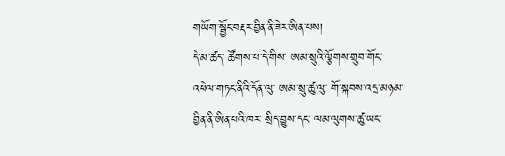གཡོག་སྦྱོང་བརྡར་བྱིན་ནི་ཟེར་ཨིན་པས།
དེ་མ་ཚད་ ཚོགས་པ་དེ་གིས་ ཨམ་སྲུའི་ལྕོགས་གྲུབ་གོང་འཕེལ་གཏང་ནིའི་དོན་ལུ་ ཨམ་སྲུ་ཚུ་ལུ་ གོ་སྐབས་འདྲ་མཉམ་བྱིན་ནི་ཨིན་པའི་ཁར་ སྲིད་བྱུས་དང་ ལམ་ལུགས་ཚུ་ཡང་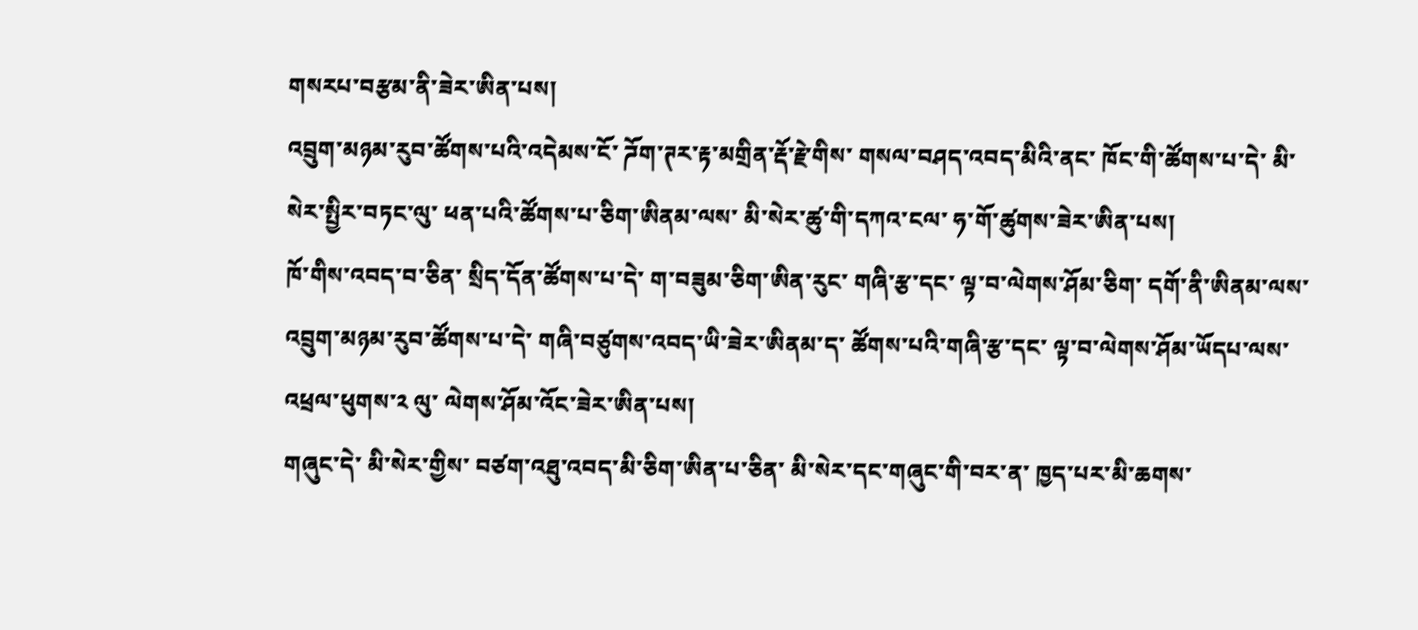གསརཔ་བརྩམ་ནི་ཟེར་ཨིན་པས།
འབྲུག་མཉམ་རུབ་ཚོགས་པའི་འདེམས་ངོ་ ཌོག་ཊར་རྟ་མགྲིན་རྡོ་རྗེ་གིས་ གསལ་བཤད་འབད་མིའི་ནང་ ཁོང་གི་ཚོགས་པ་དེ་ མི་སེར་སྤྱིར་བཏང་ལུ་ ཕན་པའི་ཚོགས་པ་ཅིག་ཨིནམ་ལས་ མི་སེར་ཚུ་གི་དཀའ་ངལ་ ཧ་གོ་ཚུགས་ཟེར་ཨིན་པས།
ཁོ་གིས་འབད་བ་ཅིན་ སྲིད་དོན་ཚོགས་པ་དེ་ ག་བཟུམ་ཅིག་ཨིན་རུང་ གཞི་རྩ་དང་ ལྟ་བ་ལེགས་ཤོམ་ཅིག་ དགོ་ནི་ཨིནམ་ལས་ འབྲུག་མཉམ་རུབ་ཚོགས་པ་དེ་ གཞི་བཙུགས་འབད་ཡི་ཟེར་ཨིནམ་ད་ ཚོགས་པའི་གཞི་རྩ་དང་ ལྟ་བ་ལེགས་ཤོམ་ཡོདཔ་ལས་ འཕྲལ་ཕུགས་༢ ལུ་ ལེགས་ཤོམ་འོང་ཟེར་ཨིན་པས།
གཞུང་དེ་ མི་སེར་གྱིས་ བཙག་འཐུ་འབད་མི་ཅིག་ཨིན་པ་ཅིན་ མི་སེར་དང་གཞུང་གི་བར་ན་ ཁྱད་པར་མི་ཆགས་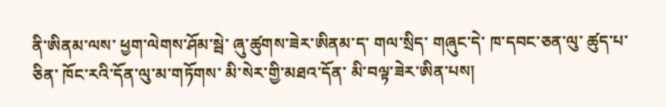ནི་ཨིནམ་ལས་ ཕྱག་ལེགས་ཤོམ་སྦེ་ ཞུ་ཚུགས་ཟེར་ཨིནམ་ད་ གལ་སྲིད་ གཞུང་དེ་ ཁ་དབང་ཅན་ལུ་ ཚུད་པ་ཅིན་ ཁོང་རའི་དོན་ལུ་མ་གཏོགས་ མི་སེར་གྱི་མཐའ་དོན་ མི་བལྟ་ཟེར་ཨིན་པས།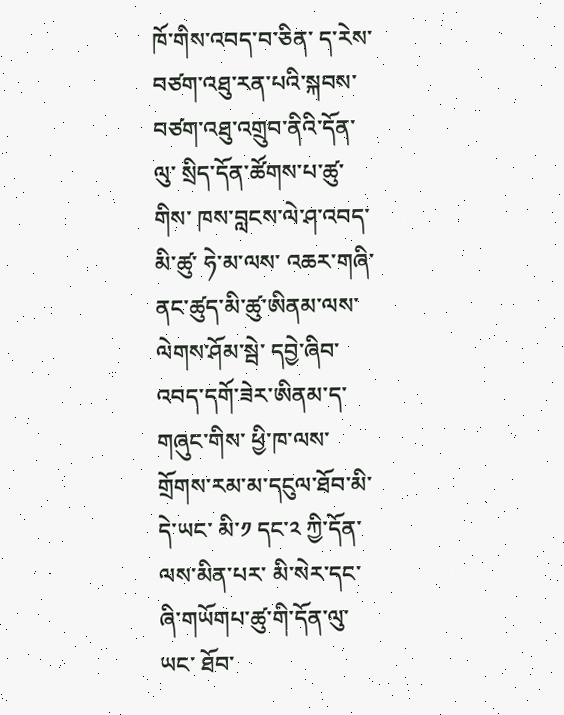ཁོ་གིས་འབད་བ་ཅིན་ ད་རེས་ བཙག་འཐུ་རན་པའི་སྐབས་ བཙག་འཐུ་འགྲུབ་ནིའི་དོན་ལུ་ སྲིད་དོན་ཚོགས་པ་ཚུ་གིས་ ཁས་བླངས་ལེ་ཤ་འབད་མི་ཚུ་ ཧེ་མ་ལས་ འཆར་གཞི་ནང་ཚུད་མི་ཚུ་ཨིནམ་ལས་ ལེགས་ཤོམ་སྦེ་ དབྱེ་ཞིབ་འབད་དགོ་ཟེར་ཨིནམ་ད་ གཞུང་གིས་ ཕྱི་ཁ་ལས་ གྲོགས་རམ་མ་དངུལ་ཐོབ་མི་དེ་ཡང་ མི་༡ དང་༢ ཀྱི་དོན་ལས་མིན་པར་ མི་སེར་དང་ ཞི་གཡོགཔ་ཚུ་གི་དོན་ལུ་ཡང་ ཐོབ་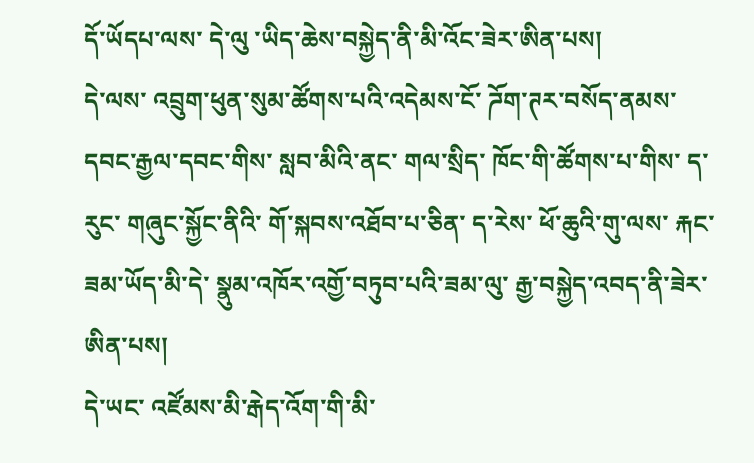དོ་ཡོདཔ་ལས་ དེ་ལུ ་ཡིད་ཆེས་བསྐྱེད་ནི་མི་འོང་ཟེར་ཨིན་པས།
དེ་ལས་ འབྲུག་ཕུན་སུམ་ཚོགས་པའི་འདེམས་ངོ་ ཌོག་ཊར་བསོད་ནམས་དབང་རྒྱལ་དབང་གིས་ སླབ་མིའི་ནང་ གལ་སྲིད་ ཁོང་གི་ཚོགས་པ་གིས་ ད་རུང་ གཞུང་སྐྱོང་ནིའི་ གོ་སྐབས་འཐོབ་པ་ཅིན་ ད་རེས་ ཕོ་ཆུའི་གུ་ལས་ རྐང་ཟམ་ཡོད་མི་དེ་ སྣུམ་འཁོར་འགྱོ་བཏུབ་པའི་ཟམ་ལུ་ རྒྱ་བསྐྱེད་འབད་ནི་ཟེར་ཨིན་པས།
དེ་ཡང་ འཛོམས་མི་རྒེད་འོག་གི་མི་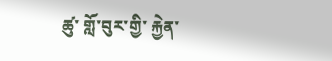ཚུ་ གློ་བུར་གྱི་ རྐྱེན་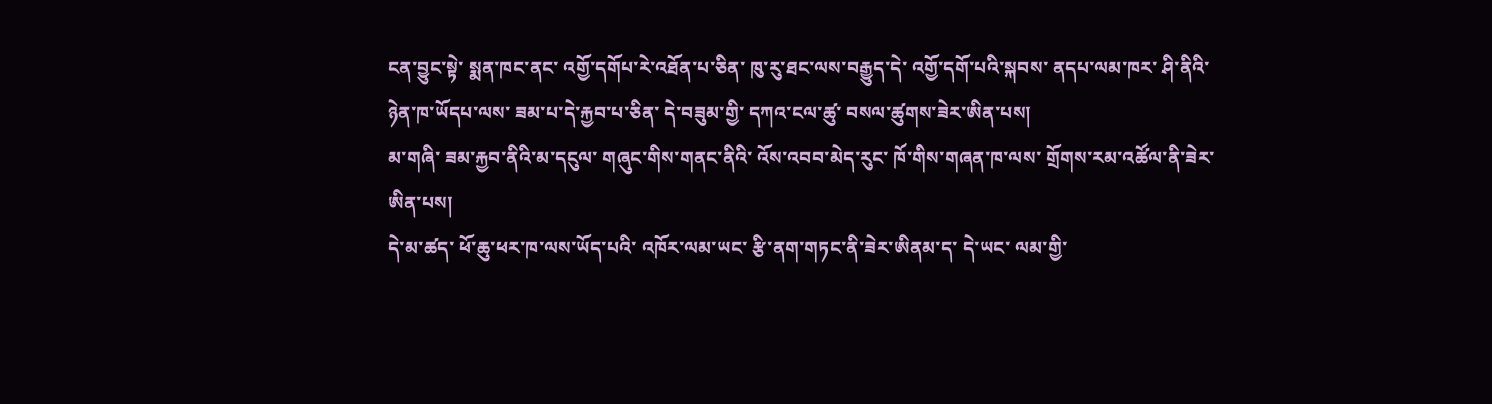ངན་བྱུང་སྟེ་ སྨན་ཁང་ནང་ འགྱོ་དགོཔ་རེ་འཐོན་པ་ཅིན་ ཁུ་རུ་ཐང་ལས་བརྒྱུད་དེ་ འགྱོ་དགོ་པའི་སྐབས་ ནདཔ་ལམ་ཁར་ ཤི་ནིའི་ཉེན་ཁ་ཡོདཔ་ལས་ ཟམ་པ་དེ་རྐྱབ་པ་ཅིན་ དེ་བཟུམ་གྱི་ དཀའ་ངལ་ཚུ་ བསལ་ཚུགས་ཟེར་ཨིན་པས།
མ་གཞི་ ཟམ་རྐྱབ་ནིའི་མ་དངུལ་ གཞུང་གིས་གནང་ནིའི་ འོས་འབབ་མེད་རུང་ ཁོ་གིས་གཞན་ཁ་ལས་ གྲོགས་རམ་འཚོལ་ནི་ཟེར་ཨིན་པས།
དེ་མ་ཚད་ ཕོ་ཆུ་ཕར་ཁ་ལས་ཡོད་པའི་ འཁོར་ལམ་ཡང་ རྩི་ནག་གཏང་ནི་ཟེར་ཨིནམ་ད་ དེ་ཡང་ ལམ་གྱི་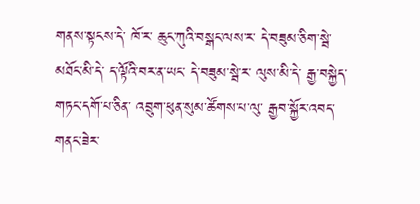གནས་སྟངས་དེ་ ཁོ་ར་ ཆུང་ཀུའི་བསྒང་ལས་ར་ དེ་བཟུམ་ཅིག་སྦེ་ མཐོང་མི་དེ་ ད་ལྟོའི་བར་ན་ཡང་ དེ་བཟུམ་སྦེ་ར་ ལུས་མི་དེ་ རྒྱ་བསྐྱེད་གཏང་དགོ་པ་ཅིན་ འབྲུག་ཕུན་སུམ་ཚོགས་པ་ལུ་ རྒྱབ་སྐྱོར་འབད་གནང་ཟེར་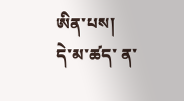ཨིན་པས།
དེ་མ་ཚད་ ན་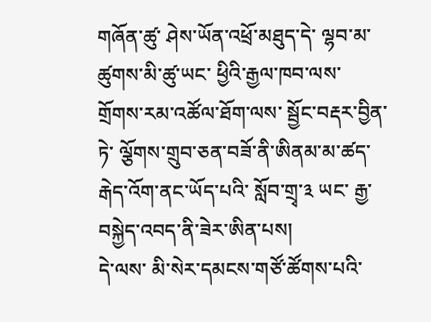གཞོན་ཚུ་ ཤེས་ཡོན་འཕྲོ་མཐུད་དེ་ ལྷབ་མ་ཚུགས་མི་ཚུ་ཡང་ ཕྱིའི་རྒྱལ་ཁབ་ལས་ གྲོགས་རམ་འཚོལ་ཐོག་ལས་ སྦྱོང་བརྡར་བྱིན་ཏེ་ ལྕོགས་གྲུབ་ཅན་བཟོ་ནི་ཨིནམ་མ་ཚད་ རྒེད་འོག་ནང་ཡོད་པའི་ སློབ་གྲྭ་༣ ཡང་ རྒྱ་བསྐྱེད་འབད་ནི་ཟེར་ཨིན་པས།
དེ་ལས་ མི་སེར་དམངས་གཙོ་ཚོགས་པའི་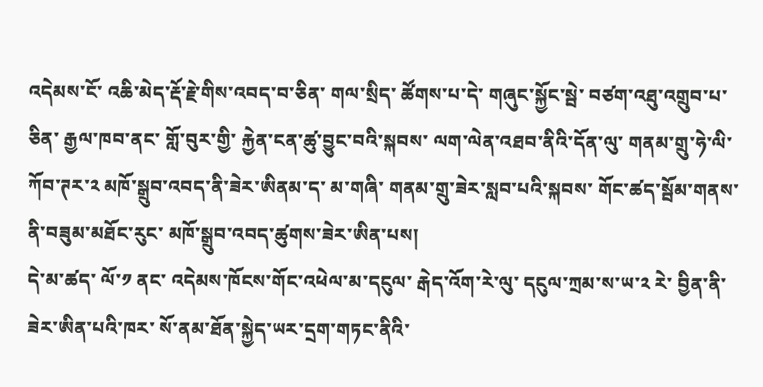འདེམས་ངོ་ འཆི་མེད་རྡོ་རྗེ་གིས་འབད་བ་ཅིན་ གལ་སྲིད་ ཚོགས་པ་དེ་ གཞུང་སྐྱོང་སྦེ་ བཙག་འཐུ་འགྲུབ་པ་ཅིན་ རྒྱལ་ཁབ་ནང་ གློ་བུར་གྱི་ རྐྱེན་ངན་ཚུ་བྱུང་བའི་སྐབས་ ལག་ལེན་འཐབ་ནིའི་དོན་ལུ་ གནམ་གྲུ་ཧེ་ལི་ཀོབ་ཊར་༢ མཁོ་སྒྲུབ་འབད་ནི་ཟེར་ཨིནམ་ད་ མ་གཞི་ གནམ་གྲུ་ཟེར་སླབ་པའི་སྐབས་ གོང་ཚད་སྦོམ་གནས་ནི་བཟུམ་མཐོང་རུང་ མཁོ་སྒྲུབ་འབད་ཚུགས་ཟེར་ཨིན་པས།
དེ་མ་ཚད་ ལོ་༡ ནང་ འདེམས་ཁོངས་གོང་འཕེལ་མ་དངུལ་ རྒེད་འོག་རེ་ལུ་ དངུལ་ཀྲམ་ས་ཡ་༢ རེ་ བྱིན་ནི་ཟེར་ཨིན་པའི་ཁར་ སོ་ནམ་ཐོན་སྐྱེད་ཡར་དྲག་གཏང་ནིའི་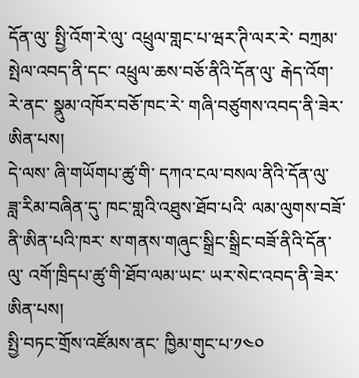དོན་ལུ་ སྤྱི་འོག་རེ་ལུ་ འཕྲུལ་གླང་པ་ཝར་ཊི་ལར་རེ་ བཀྲམ་སྤེལ་འབད་ནི་དང་ འཕྲུལ་ཆས་བཅོ་ནིའི་དོན་ལུ་ རྒེད་འོག་རེ་ནང་ སྣུམ་འཁོར་བཅོ་ཁང་རེ་ གཞི་བཙུགས་འབད་ནི་ཟེར་ཨིན་པས།
དེ་ལས་ ཞི་གཡོགཔ་ཚུ་གི་ དཀའ་ངལ་བསལ་ནིའི་དོན་ལུ་ ཟླ་རིམ་བཞིན་དུ་ ཁང་གླའི་འཐུས་ཐོབ་པའི་ ལམ་ལུགས་བཟོ་ནི་ཨིན་པའི་ཁར་ ས་གནས་གཞུང་སྒྲིང་སྒྲིང་བཟོ་ནིའི་དོན་ལུ་ འགོ་ཁྲིདཔ་ཚུ་གི་ཐོབ་ལམ་ཡང་ ཡར་སེང་འབད་ནི་ཟེར་ཨིན་པས།
སྤྱི་བཏང་གྲོས་འཛོམས་ནང་ ཁྱིམ་གུང་པ་༡༤༠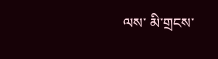ལས་ མི་གྲངས་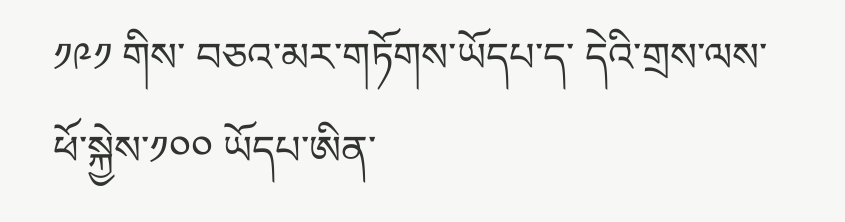༡༩༡ གིས་ བཅའ་མར་གཏོགས་ཡོདཔ་ད་ དེའི་གྲས་ལས་ ཕོ་སྐྱེས་༡༠༠ ཡོདཔ་ཨིན་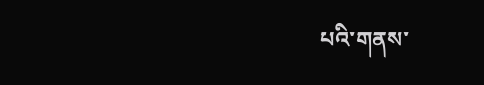པའི་གནས་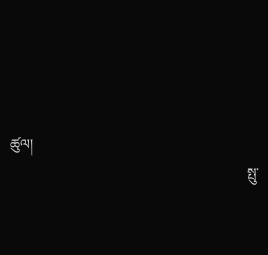ཚུལ།
                                                                 སྤུ་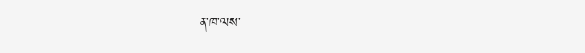ན་ཁ་ལས་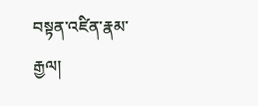བསྟན་འཛིན་རྣམ་རྒྱལ།